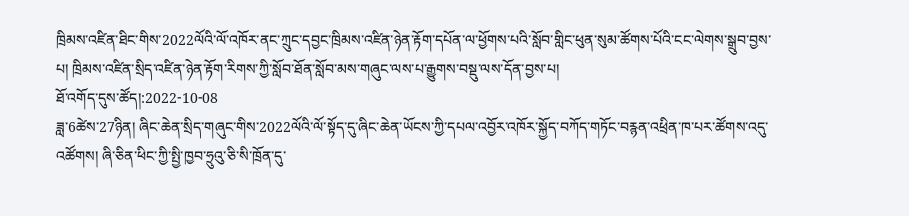ཁྲིམས་འཛིན་ཐིང་གིས་2022ལོའི་ལོ་འཁོར་ནང་ཀྲུང་དབྱང་ཁྲིམས་འཛིན་ཉེན་རྟོག་དཔོན་ལ་ཕྱོགས་པའི་སློབ་གླིང་ཕུན་སུམ་ཚོགས་པོའི་ངང་ལེགས་སྒྲུབ་བྱས་པ། ཁྲིམས་འཛིན་སྲིད་འཛིན་ཉེན་རྟོག་རིགས་ཀྱི་སློབ་ཐོན་སློབ་མས་གཞུང་ལས་པ་རྒྱུགས་བསྡུ་ལས་དོན་བྱས་པ།
ཐོ་འགོད་དུས་ཚོད།:2022-10-08
ཟླ་6ཚེས་27ཉིན། ཞིང་ཆེན་སྲིད་གཞུང་གིས་2022ལོའི་ལོ་སྟོད་དུ་ཞིང་ཆེན་ཡོངས་ཀྱི་དཔལ་འབྱོར་འཁོར་སྐྱོད་བཀོད་གཏོང་བརྙན་འཕྲིན་ཁ་པར་ཚོགས་འདུ་འཚོགས། ཞི་ཅིན་ཕིང་ཀྱི་སྤྱི་ཁྱབ་ཧྲུའུ་ཅི་སི་ཁྲོན་དུ་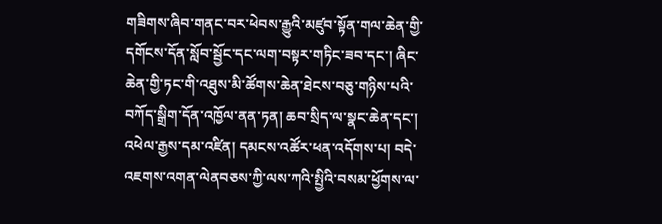གཟིགས་ཞིབ་གནང་བར་ཕེབས་རྒྱུའི་མཛུབ་སྟོན་གལ་ཆེན་གྱི་དགོངས་དོན་སློབ་སྦྱོང་དང་ལག་བསྟར་གཏིང་ཟབ་དང་། ཞིང་ཆེན་གྱི་ཏང་གི་འཐུས་མི་ཚོགས་ཆེན་ཐེངས་བཅུ་གཉིས་པའི་བཀོད་སྒྲིག་དོན་འཁྱོལ་ནན་ཏན། ཆབ་སྲིད་ལ་སྣང་ཆེན་དང་། འཕེལ་རྒྱས་དམ་འཛིན། དམངས་འཚོར་ཕན་འདོགས་པ། བདེ་འཇགས་འགན་ལེནབཅས་ཀྱི་ལས་ཀའི་སྤྱིའི་བསམ་ཕྱོགས་ལ་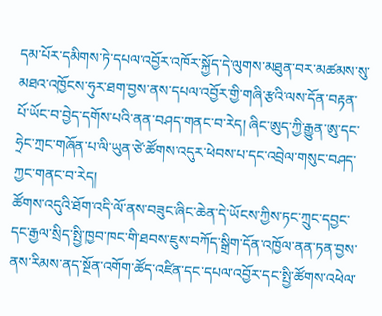དམ་པོར་དམིགས་ཏེ་དཔལ་འབྱོར་འཁོར་སྐྱོད་དེ་ལུགས་མཐུན་བར་མཚམས་སུ་མཐའ་འཁྱོངས་ཧུར་ཐག་བྱས་ནས་དཔལ་འབྱོར་གྱི་གཞི་རྩའི་ལས་དོན་བརྟན་པོ་ཡོང་བ་བྱེད་དགོས་པའི་ནན་བཤད་གནང་བ་རེད། ཞིང་ཨུད་ཀྱི་རྒྱུན་ཨུ་དང་ཧྲེང་ཀྲང་གཞོན་པ་ལི་ཡུན་ཙེ་ཚོགས་འདུར་ཕེབས་པ་དང་འབྲེལ་གསུང་བཤད་ཀྱང་གནང་བ་རེད།
ཚོགས་འདུའི་ཐོག་འདི་ལོ་ནས་བཟུང་ཞིང་ཆེན་དེ་ཡོངས་ཀྱིས་ཏང་ཀྲུང་དབྱང་དང་རྒྱལ་སྲིད་སྤྱི་ཁྱབ་ཁང་གི་ཐབས་ཇུས་བཀོད་སྒྲིག་དོན་འཁྱོལ་ནན་ཏན་བྱས་ནས་རིམས་ནད་སྔོན་འགོག་ཚོད་འཛིན་དང་དཔལ་འབྱོར་དང་སྤྱི་ཚོགས་འཕེལ་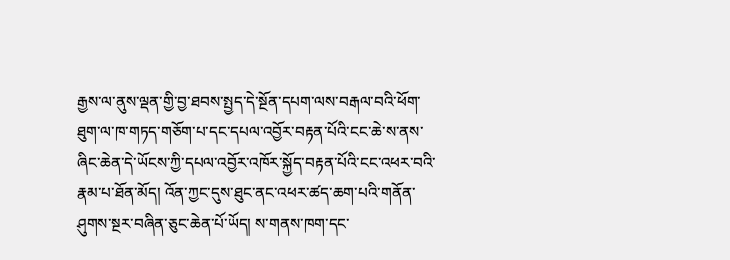རྒྱས་ལ་ནུས་ལྡན་གྱི་བྱ་ཐབས་སྤྱད་དེ་སྔོན་དཔག་ལས་བརྒལ་བའི་ཕོག་ཐུག་ལ་ཁ་གཏད་གཅོག་པ་དང་དཔལ་འབྱོར་བརྟན་པོའི་ངང་ཆེ་ས་ནས་ཞིང་ཆེན་དེ་ཡོངས་ཀྱི་དཔལ་འབྱོར་འཁོར་སྐྱོད་བརྟན་པོའི་ངང་འཕར་བའི་རྣམ་པ་ཐོན་མོད། འོན་ཀྱང་དུས་ཐུང་ནང་འཕར་ཚད་ཆག་པའི་གནོན་ཤུགས་སྔར་བཞིན་ཅུང་ཆེན་པོ་ཡོད། ས་གནས་ཁག་དང་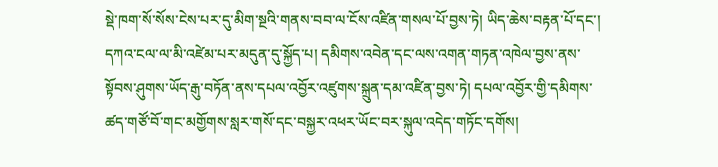སྡེ་ཁག་སོ་སོས་ངེས་པར་དུ་མིག་སྔའི་གནས་བབ་ལ་ངོས་འཛིན་གསལ་པོ་བྱས་ཏེ། ཡིད་ཆེས་བརྟན་པོ་དང་། དཀའ་ངལ་ལ་མི་འཛེམ་པར་མདུན་དུ་སྐྱོད་པ། དམིགས་འབེན་དང་ལས་འགན་གཏན་འཁེལ་བྱས་ནས་སྟོབས་ཤུགས་ཡོད་རྒུ་བཏོན་ནས་དཔལ་འབྱོར་འཛུགས་སྐྲུན་དམ་འཛིན་བྱས་ཏེ། དཔལ་འབྱོར་གྱི་དམིགས་ཚད་གཙོ་བོ་གང་མགྱོགས་སླར་གསོ་དང་བསྐྱར་འཕར་ཡོང་བར་སྐུལ་འདེད་གཏོང་དགོས།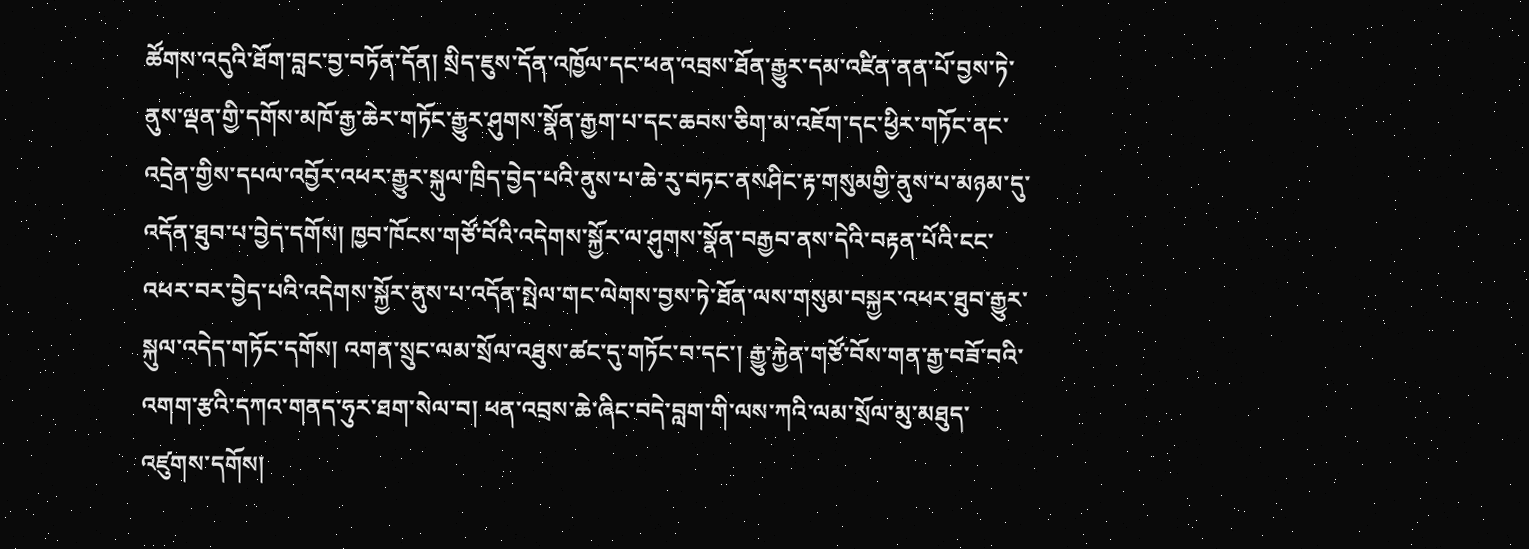ཚོགས་འདུའི་ཐོག་བླང་བྱ་བཏོན་དོན། སྲིད་ཇུས་དོན་འཁྱོལ་དང་ཕན་འབྲས་ཐོན་རྒྱུར་དམ་འཛིན་ནན་པོ་བྱས་ཏེ་ནུས་ལྡན་གྱི་དགོས་མཁོ་རྒྱ་ཆེར་གཏོང་རྒྱུར་ཤུགས་སྣོན་རྒྱག་པ་དང་ཆབས་ཅིག་མ་འཇོག་དང་ཕྱིར་གཏོང་ནང་འདྲེན་གྱིས་དཔལ་འབྱོར་འཕར་རྒྱུར་སྐུལ་ཁྲིད་བྱེད་པའི་ནུས་པ་ཆེ་རུ་བཏང་ནསཤིང་རྟ་གསུམགྱི་ནུས་པ་མཉམ་དུ་འདོན་ཐུབ་པ་བྱེད་དགོས། ཁྱབ་ཁོངས་གཙོ་བོའི་འདེགས་སྐྱོར་ལ་ཤུགས་སྣོན་བརྒྱབ་ནས་དེའི་བརྟན་པོའི་ངང་འཕར་བར་བྱེད་པའི་འདེགས་སྐྱོར་ནུས་པ་འདོན་སྤེལ་གང་ལེགས་བྱས་ཏེ་ཐོན་ལས་གསུམ་བསྐྱར་འཕར་ཐུབ་རྒྱུར་སྐུལ་འདེད་གཏོང་དགོས། འགན་སྲུང་ལམ་སྲོལ་འཐུས་ཚང་དུ་གཏོང་བ་དང་། རྒྱུ་རྐྱེན་གཙོ་བོས་གན་རྒྱ་བཟོ་བའི་འགག་རྩའི་དཀའ་གནད་ཧུར་ཐག་སེལ་བ། ཕན་འབྲས་ཆེ་ཞིང་བདེ་བླག་གི་ལས་ཀའི་ལམ་སྲོལ་མུ་མཐུད་འཛུགས་དགོས།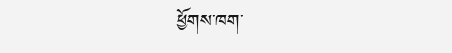ཕྱོགས་ཁག་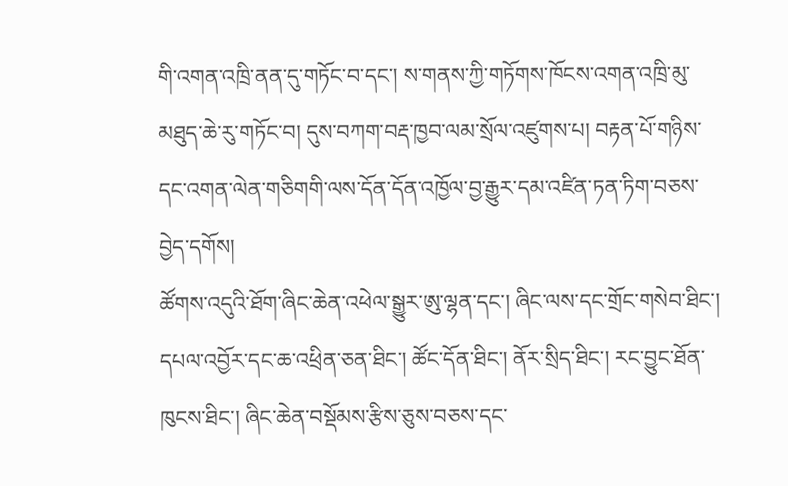གི་འགན་འཁྲི་ནན་དུ་གཏོང་བ་དང་། ས་གནས་ཀྱི་གཏོགས་ཁོངས་འགན་འཁྲི་མུ་མཐུད་ཆེ་རུ་གཏོང་བ། དུས་བཀག་བརྡ་ཁྱབ་ལམ་སྲོལ་འཛུགས་པ། བརྟན་པོ་གཉིས་དང་འགན་ལེན་གཅིགགི་ལས་དོན་དོན་འཁྱོལ་བྱ་རྒྱུར་དམ་འཛིན་ཏན་ཏིག་བཅས་བྱེད་དགོས།
ཚོགས་འདུའི་ཐོག་ཞིང་ཆེན་འཕེལ་སྒྱུར་ཨུ་ལྷན་དང་། ཞིང་ལས་དང་གྲོང་གསེབ་ཐིང་། དཔལ་འབྱོར་དང་ཆ་འཕྲིན་ཅན་ཐིང་། ཚོང་དོན་ཐིང་། ནོར་སྲིད་ཐིང་། རང་བྱུང་ཐོན་ཁུངས་ཐིང་། ཞིང་ཆེན་བསྡོམས་རྩིས་ཅུས་བཅས་དང་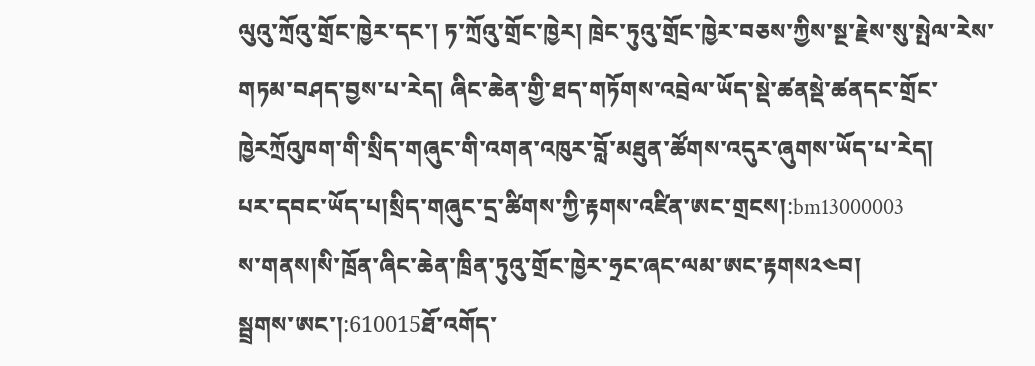ལུའུ་ཀྲོའུ་གྲོང་ཁྱེར་དང་། ཏ་ཀྲོའུ་གྲོང་ཁྱེར། ཁྲེང་ཏུའུ་གྲོང་ཁྱེར་བཅས་ཀྱིས་སྔ་རྗེས་སུ་སྤེལ་རེས་གཏམ་བཤད་བྱས་པ་རེད། ཞིང་ཆེན་གྱི་ཐད་གཏོགས་འབྲེལ་ཡོད་སྡེ་ཚནསྡེ་ཚནདང་གྲོང་ཁྱེརཀྲོའུཁག་གི་སྲིད་གཞུང་གི་འགན་འཁུར་བློ་མཐུན་ཚོགས་འདུར་ཞུགས་ཡོད་པ་རེད།
པར་དབང་ཡོད་པ།སྲིད་གཞུང་དྲ་ཚིགས་ཀྱི་རྟགས་འཛིན་ཨང་གྲངས།:bm13000003
ས་གནས།སི་ཁྲོན་ཞིང་ཆེན་ཁྲིན་ཏུའུ་གྲོང་ཁྱེར་ཧྲང་ཞང་ལམ་ཨང་རྟགས༢༤བ།
སྦྲགས་ཨང་།:610015ཐོ་འགོད་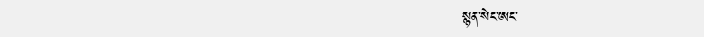སྙན་སེང་ཨང་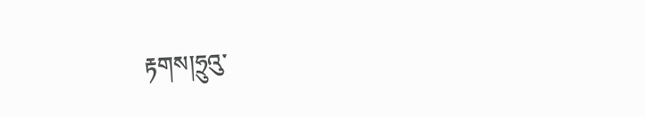རྟགས།ཧྲུའུ་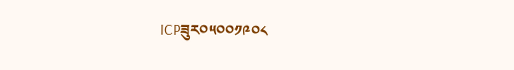ICPཟུར༠༥༠༠༡༩༠༨